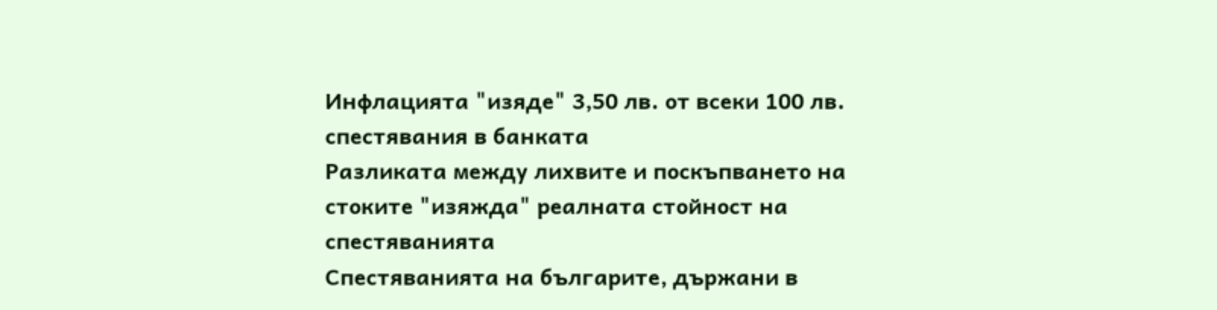Инфлацията "изяде" 3,50 лв. от всеки 100 лв. спестявания в банката
Разликата между лихвите и поскъпването на стоките "изяжда" реалната стойност на спестяванията
Спестяванията на българите, държани в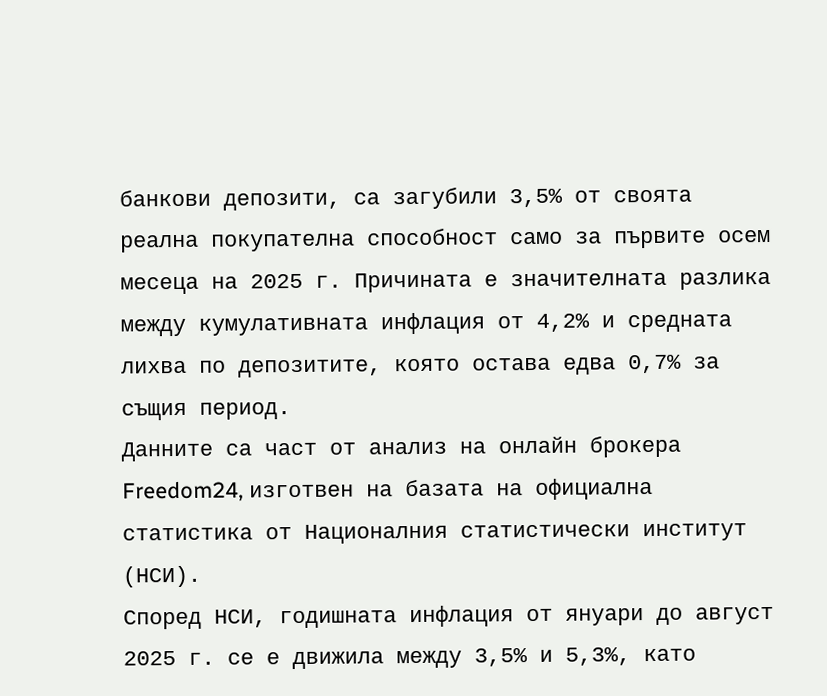банкови депозити, са загубили 3,5% от своята реална покупателна способност само за първите осем месеца на 2025 г. Причината е значителната разлика между кумулативната инфлация от 4,2% и средната лихва по депозитите, която остава едва 0,7% за същия период.
Данните са част от анализ на онлайн брокера Freedom24, изготвен на базата на официална статистика от Националния статистически институт (НСИ).
Според НСИ, годишната инфлация от януари до август 2025 г. се е движила между 3,5% и 5,3%, като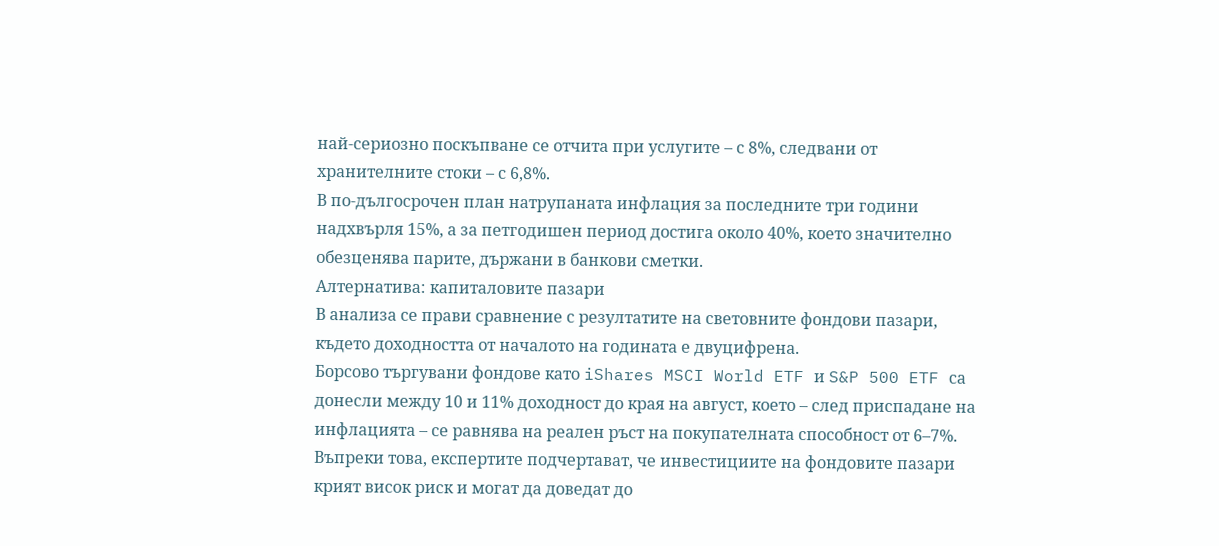най-сериозно поскъпване се отчита при услугите – с 8%, следвани от хранителните стоки – с 6,8%.
В по-дългосрочен план натрупаната инфлация за последните три години надхвърля 15%, а за петгодишен период достига около 40%, което значително обезценява парите, държани в банкови сметки.
Алтернатива: капиталовите пазари
В анализа се прави сравнение с резултатите на световните фондови пазари, където доходността от началото на годината е двуцифрена.
Борсово търгувани фондове като iShares MSCI World ETF и S&P 500 ETF са донесли между 10 и 11% доходност до края на август, което – след приспадане на инфлацията – се равнява на реален ръст на покупателната способност от 6–7%.
Въпреки това, експертите подчертават, че инвестициите на фондовите пазари крият висок риск и могат да доведат до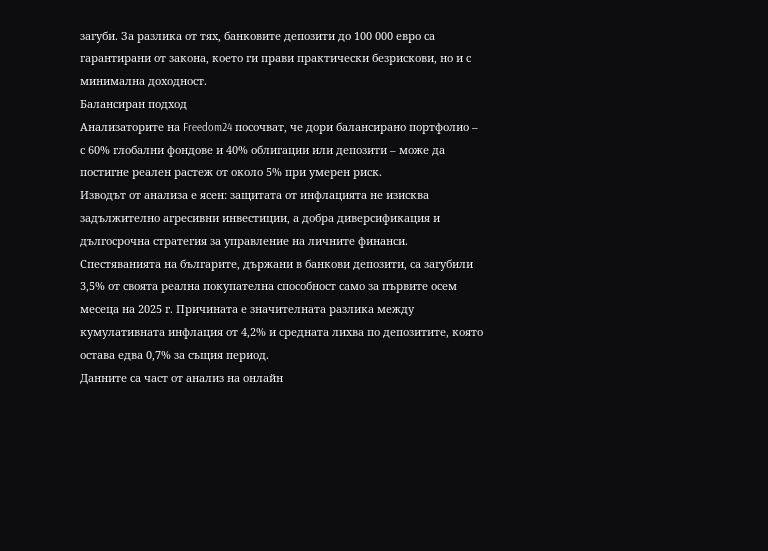загуби. За разлика от тях, банковите депозити до 100 000 евро са гарантирани от закона, което ги прави практически безрискови, но и с минимална доходност.
Балансиран подход
Анализаторите на Freedom24 посочват, че дори балансирано портфолио – с 60% глобални фондове и 40% облигации или депозити – може да постигне реален растеж от около 5% при умерен риск.
Изводът от анализа е ясен: защитата от инфлацията не изисква задължително агресивни инвестиции, а добра диверсификация и дългосрочна стратегия за управление на личните финанси.
Спестяванията на българите, държани в банкови депозити, са загубили 3,5% от своята реална покупателна способност само за първите осем месеца на 2025 г. Причината е значителната разлика между кумулативната инфлация от 4,2% и средната лихва по депозитите, която остава едва 0,7% за същия период.
Данните са част от анализ на онлайн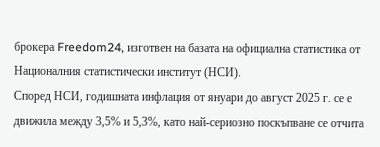брокера Freedom24, изготвен на базата на официална статистика от Националния статистически институт (НСИ).
Според НСИ, годишната инфлация от януари до август 2025 г. се е движила между 3,5% и 5,3%, като най-сериозно поскъпване се отчита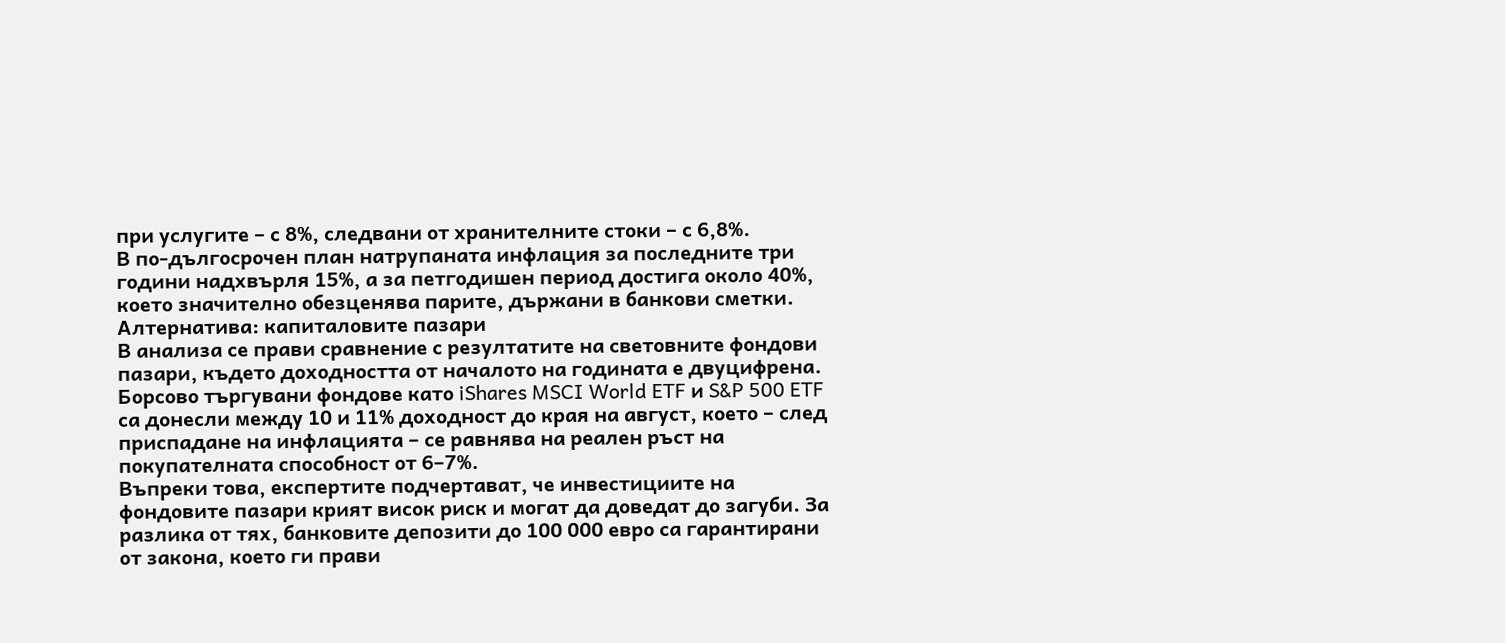при услугите – с 8%, следвани от хранителните стоки – с 6,8%.
В по-дългосрочен план натрупаната инфлация за последните три години надхвърля 15%, а за петгодишен период достига около 40%, което значително обезценява парите, държани в банкови сметки.
Алтернатива: капиталовите пазари
В анализа се прави сравнение с резултатите на световните фондови пазари, където доходността от началото на годината е двуцифрена.
Борсово търгувани фондове като iShares MSCI World ETF и S&P 500 ETF са донесли между 10 и 11% доходност до края на август, което – след приспадане на инфлацията – се равнява на реален ръст на покупателната способност от 6–7%.
Въпреки това, експертите подчертават, че инвестициите на фондовите пазари крият висок риск и могат да доведат до загуби. За разлика от тях, банковите депозити до 100 000 евро са гарантирани от закона, което ги прави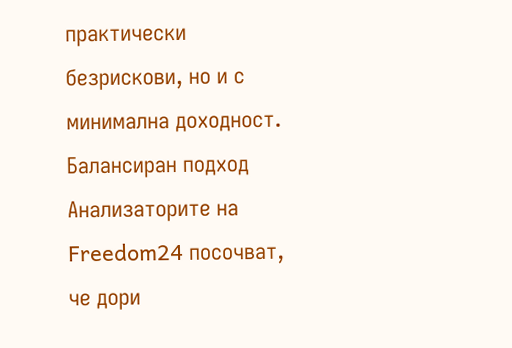практически безрискови, но и с минимална доходност.
Балансиран подход
Анализаторите на Freedom24 посочват, че дори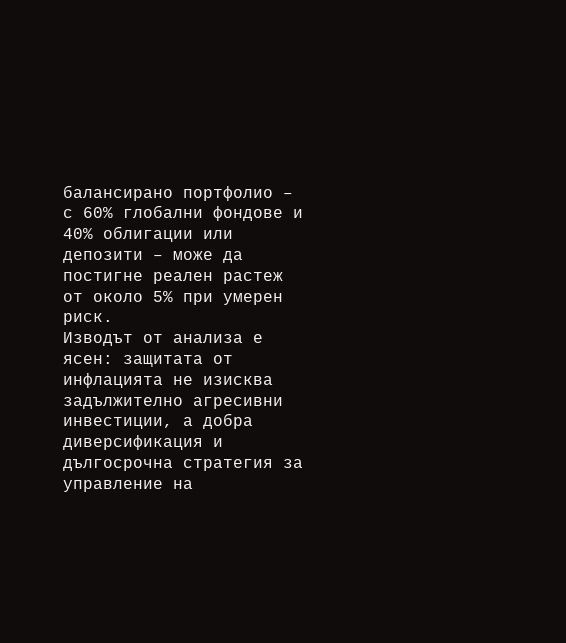балансирано портфолио – с 60% глобални фондове и 40% облигации или депозити – може да постигне реален растеж от около 5% при умерен риск.
Изводът от анализа е ясен: защитата от инфлацията не изисква задължително агресивни инвестиции, а добра диверсификация и дългосрочна стратегия за управление на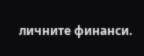личните финанси.